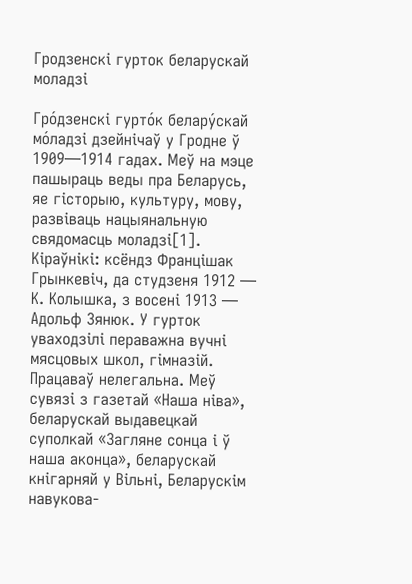Гродзенскі гурток беларускай моладзі

Гро́дзенскі гурто́к белару́скай мо́ладзі дзейнічаў у Гродне ў 1909—1914 гадах. Меў на мэце пашыраць веды пра Беларусь, яе гісторыю, культуру, мову, развіваць нацыянальную свядомасць моладзі[1].
Кіраўнікі: ксёндз Францішак Грынкевіч, да студзеня 1912 — К. Колышка, з восені 1913 — Адольф Зянюк. У гурток уваходзілі пераважна вучні мясцовых школ, гімназій. Працаваў нелегальна. Меў сувязі з газетай «Наша ніва», беларускай выдавецкай суполкай «Загляне сонца і ў наша аконца», беларускай кнігарняй у Вільні, Беларускім навукова-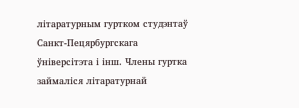літаратурным гуртком студэнтаў Санкт-Пецярбургскага ўніверсітэта і інш. Члены гуртка займаліся літаратурнай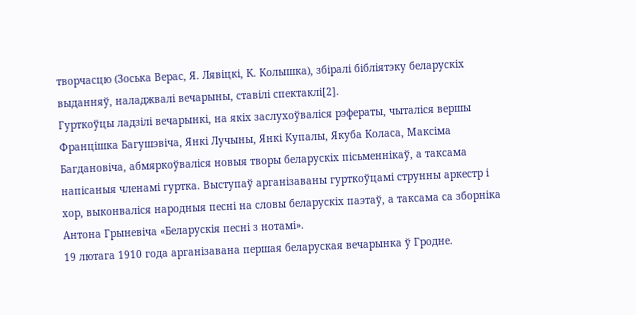творчасцю (Зоська Верас, Я. Лявіцкі, К. Колышка), збіралі бібліятэку беларускіх выданняў, наладжвалі вечарыны, ставілі спектаклі[2].
Гурткоўцы ладзілі вечарынкі, на якіх заслухоўваліся рэфераты, чыталіся вершы Францішка Багушэвіча, Янкі Лучыны, Янкі Купалы, Якуба Коласа, Максіма Багдановіча, абмяркоўваліся новыя творы беларускіх пісьменнікаў, а таксама напісаныя членамі гуртка. Выступаў арганізаваны гурткоўцамі струнны аркестр і хор, выконваліся народныя песні на словы беларускіх паэтаў, а таксама са зборніка Антона Грыневіча «Беларускія песні з нотамі».
19 лютага 1910 года арганізавана першая беларуская вечарынка ў Гродне.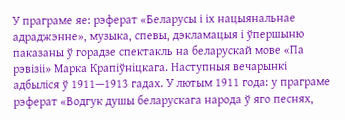У праграме яе: рэферат «Беларусы і іх нацыянальнае адраджэнне», музыка, спевы, дэкламацыя і ўпершыню паказаны ў горадзе спектакль на беларускай мове «Па рэвізіі» Марка Крапіўніцкага. Наступныя вечарынкі адбыліся ў 1911—1913 гадах. У лютым 1911 года: у праграме рэферат «Водгук душы беларускага народа ў яго песнях,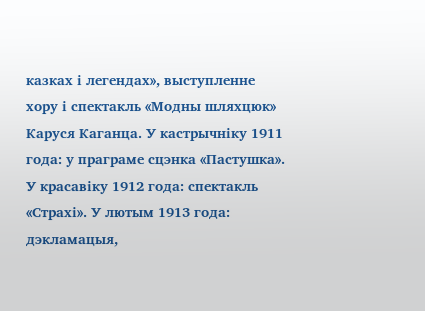казках і легендах», выступленне хору і спектакль «Модны шляхцюк» Каруся Каганца. У кастрычніку 1911 года: у праграме сцэнка «Пастушка». У красавіку 1912 года: спектакль «Страхі». У лютым 1913 года: дэкламацыя,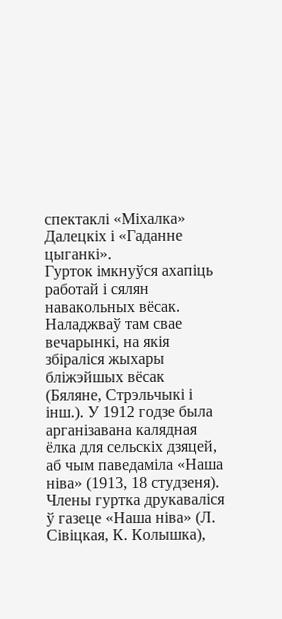спектаклі «Міхалка» Далецкіх і «Гаданне цыганкі».
Гурток імкнуўся ахапіць работай і сялян навакольных вёсак. Наладжваў там свае вечарынкі, на якія збіраліся жыхары бліжэйшых вёсак (Бяляне, Стрэльчыкі і інш.). У 1912 годзе была арганізавана калядная ёлка для сельскіх дзяцей, аб чым паведаміла «Наша ніва» (1913, 18 студзеня).
Члены гуртка друкаваліся ў газеце «Наша ніва» (Л. Сівіцкая, К. Колышка),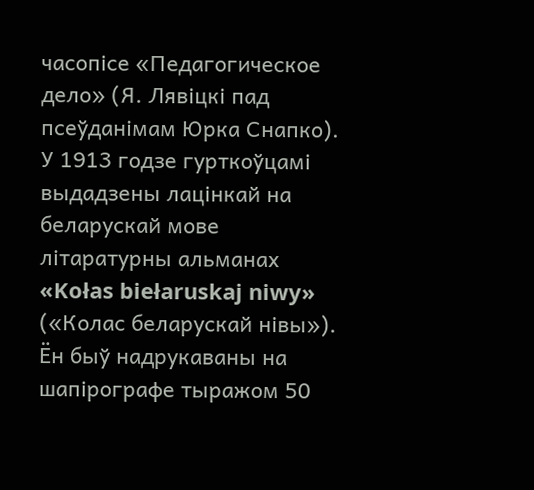часопісе «Педагогическое дело» (Я. Лявіцкі пад псеўданімам Юрка Снапко). У 1913 годзе гурткоўцамі выдадзены лацінкай на беларускай мове літаратурны альманах «Kołas biełaruskaj niwy» («Колас беларускай нівы»). Ён быў надрукаваны на шапірографе тыражом 50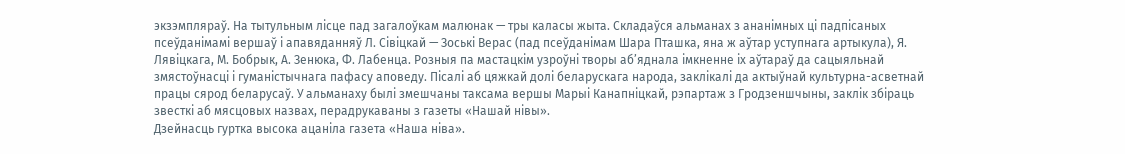экзэмпляраў. На тытульным лісце пад загалоўкам малюнак — тры каласы жыта. Складаўся альманах з ананімных ці падпісаных псеўданімамі вершаў і апавяданняў Л. Сівіцкай — Зоські Верас (пад псеўданімам Шара Пташка, яна ж аўтар уступнага артыкула), Я. Лявіцкага, М. Бобрык, А. Зенюка, Ф. Лабенца. Розныя па мастацкім узроўні творы аб’яднала імкненне іх аўтараў да сацыяльнай змястоўнасці і гуманістычнага пафасу аповеду. Пісалі аб цяжкай долі беларускага народа, заклікалі да актыўнай культурна-асветнай працы сярод беларусаў. У альманаху былі змешчаны таксама вершы Марыі Канапніцкай, рэпартаж з Гродзеншчыны, заклік збіраць звесткі аб мясцовых назвах, перадрукаваны з газеты «Нашай нівы».
Дзейнасць гуртка высока ацаніла газета «Наша ніва».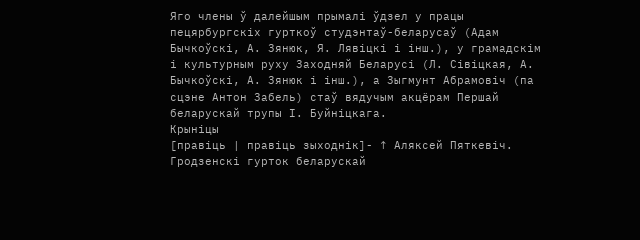Яго члены ў далейшым прымалі ўдзел у працы пецярбургскіх гурткоў студэнтаў-беларусаў (Адам Бычкоўскі, А. Зянюк, Я. Лявіцкі і інш.), у грамадскім і культурным руху Заходняй Беларусі (Л. Сівіцкая, А. Бычкоўскі, А. Зянюк і інш.), а Зыгмунт Абрамовіч (па сцэне Антон Забель) стаў вядучым акцёрам Першай беларускай трупы І. Буйніцкага.
Крыніцы
[правіць | правіць зыходнік]- ↑ Аляксей Пяткевіч. Гродзенскі гурток беларускай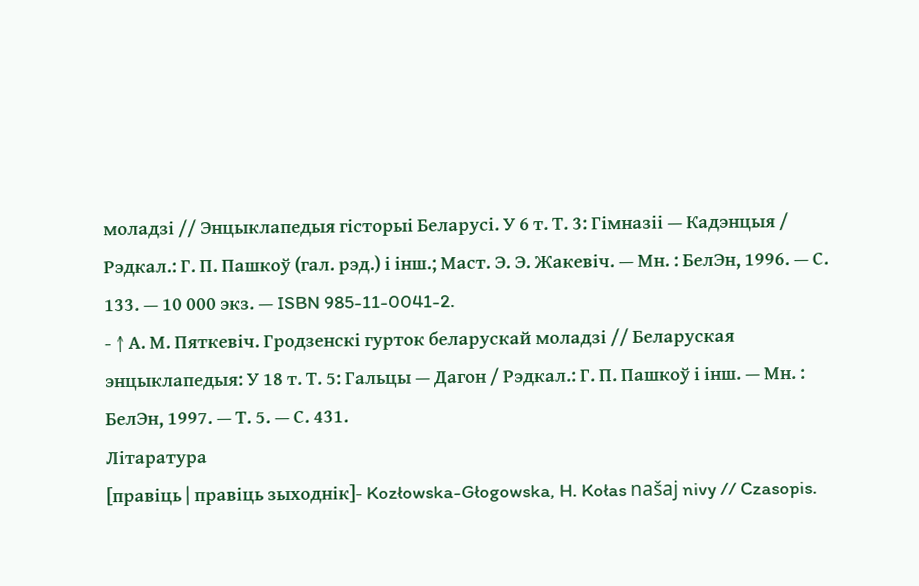моладзі // Энцыклапедыя гісторыі Беларусі. У 6 т. Т. 3: Гімназіі — Кадэнцыя / Рэдкал.: Г. П. Пашкоў (гал. рэд.) і інш.; Маст. Э. Э. Жакевіч. — Мн. : БелЭн, 1996. — С. 133. — 10 000 экз. — ISBN 985-11-0041-2.
- ↑ А. М. Пяткевіч. Гродзенскі гурток беларускай моладзі // Беларуская энцыклапедыя: У 18 т. Т. 5: Гальцы — Дагон / Рэдкал.: Г. П. Пашкоў і інш. — Мн. : БелЭн, 1997. — Т. 5. — С. 431.
Літаратура
[правіць | правіць зыходнік]- Kozłowska-Głogowska, H. Kołas našaj nivy // Czasopis.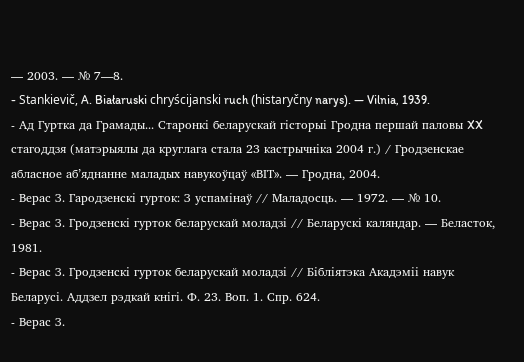— 2003. — № 7—8.
- Stankievič, A. Białaruski chryścijanski ruch (histaryčny narys). — Vilnia, 1939.
- Ад Гуртка да Грамады... Старонкі беларускай гісторыі Гродна першай паловы XX стагоддзя (матэрыялы да круглага стала 23 кастрычніка 2004 г.) / Гродзенскае абласное аб’яднанне маладых навукоўцаў «ВІТ». — Гродна, 2004.
- Верас З. Гародзенскі гурток: З успамінаў // Маладосць. — 1972. — № 10.
- Верас З. Гродзенскі гурток беларускай моладзі // Беларускі каляндар. — Беласток, 1981.
- Верас З. Гродзенскі гурток беларускай моладзі // Бібліятэка Акадэміі навук Беларусі. Аддзел рэдкай кнігі. Ф. 23. Воп. 1. Спр. 624.
- Верас З.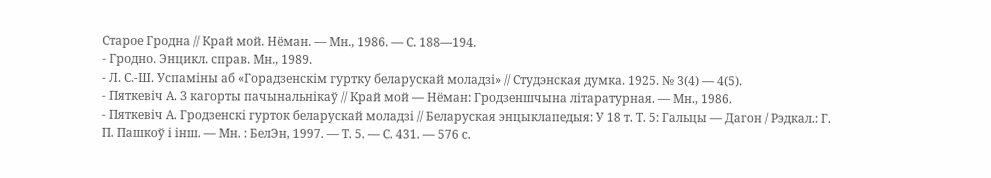Старое Гродна // Край мой. Нёман. — Мн., 1986. — С. 188—194.
- Гродно. Энцикл. справ. Мн., 1989.
- Л. С.-Ш. Успаміны аб «Горадзенскім гуртку беларускай моладзі» // Студэнская думка. 1925. № 3(4) — 4(5).
- Пяткевіч А. З кагорты пачынальнікаў // Край мой — Нёман: Гродзеншчына літаратурная. — Мн., 1986.
- Пяткевіч А. Гродзенскі гурток беларускай моладзі // Беларуская энцыклапедыя: У 18 т. Т. 5: Гальцы — Дагон / Рэдкал.: Г. П. Пашкоў і інш. — Мн. : БелЭн, 1997. — Т. 5. — С. 431. — 576 с.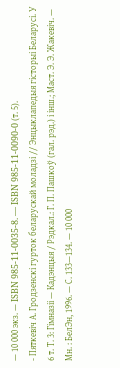— 10 000 экз. — ISBN 985-11-0035-8. — ISBN 985-11-0090-0 (т. 5).
- Пяткевіч А. Гродзенскі гурток беларускай моладзі // Энцыклапедыя гісторыі Беларусі. У 6 т. Т. 3: Гімназіі — Кадэнцыя / Рэдкал.: Г. П. Пашкоў (гал. рэд.) і інш.; Маст. Э. Э. Жакевіч. — Мн. : БелЭн, 1996. — С. 133—134. — 10 000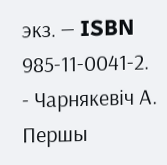экз. — ISBN 985-11-0041-2.
- Чарнякевіч А. Першы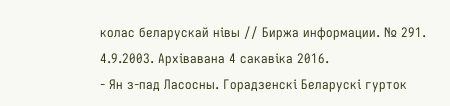колас беларускай нівы // Биржа информации. № 291. 4.9.2003. Архівавана 4 сакавіка 2016.
- Ян з-пад Ласосны. Горадзенскі Беларускі гурток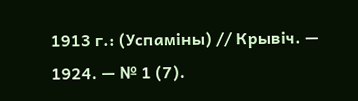1913 г.: (Успаміны) // Крывіч. — 1924. — № 1 (7).